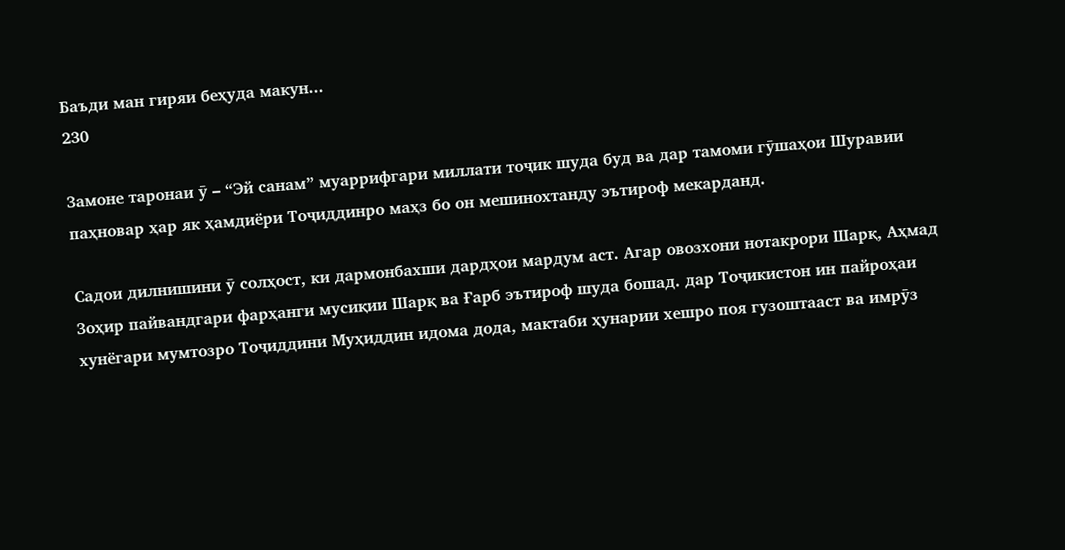Баъди ман гиряи беҳуда макун...
230

Замоне таронаи ӯ – “Эй санам” муаррифгари миллати тоҷик шуда буд ва дар тамоми гӯшаҳои Шуравии паҳновар ҳар як ҳамдиёри Тоҷиддинро маҳз бо он мешинохтанду эътироф мекарданд.

Садои дилнишини ӯ солҳост, ки дармонбахши дардҳои мардум аст. Агар овозхони нотакрори Шарқ, Аҳмад Зоҳир пайвандгари фарҳанги мусиқии Шарқ ва Ғарб эътироф шуда бошад. дар Тоҷикистон ин пайроҳаи хунёгари мумтозро Тоҷиддини Муҳиддин идома дода, мактаби ҳунарии хешро поя гузоштааст ва имрӯз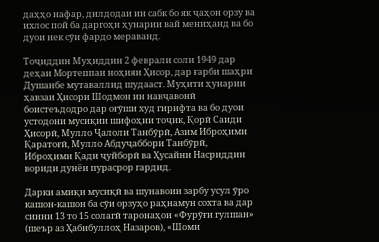даҳҳо нафар, дилдодаи ин сабк бо як ҷаҳон орзу ва ихлос пой ба даргоҳи ҳунарии вай мениҳанд ва бо дуои нек сӯи фардо мераванд.

Тоҷиддин Муҳиддин 2 феврали соли 1949 дар деҳаи Mортеппаи ноҳияи Ҳисор, дар ғарби шаҳри Душанбе мутаваллид шудааст. Муҳити ҳунарии ҳавзаи Ҳисори Шодмон ин навҷавонӣ боистеъдодро дар оғӯши худ гирифта ва бо дуои устодони мусиқии шифоҳии тоҷик, Қорӣ Саиди Ҳисорӣ, Мулло Ҷалоли Танбӯрӣ, Азим Иброҳими Қаратоғӣ, Мулло Абдуҷаббори Танбӯрӣ, Иброҳими Қади ҷуйборӣ ва Ҳусайни Насриддин вориди дунёи пурасрор гардид.

Дарки амиқи мусиқӣ ва шунавоии зарбу усул ӯро кашон-кашон ба сӯи орзуҳо раҳнамун сохта ва дар синни 13 то 15 солагӣ таронаҳои «Фурӯғи гулшан» (шеър аз Ҳабибуллоҳ Назаров), «Шоми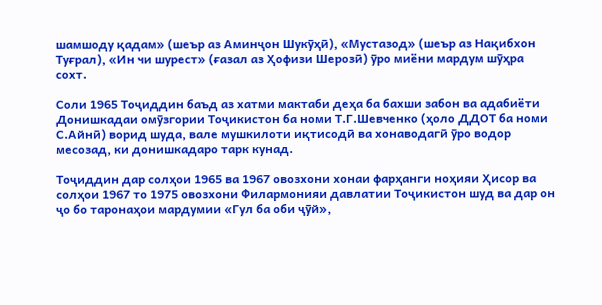шамшоду қадам» (шеър аз Аминҷон Шукӯҳӣ), «Мустазод» (шеър аз Нақибхон Туғрал), «Ин чи шурест» (ғазал аз Ҳофизи Шерозӣ) ӯро миёни мардум шӯҳра сохт.

Соли 1965 Тоҷиддин баъд аз хатми мактаби деҳа ба бахши забон ва адабиёти Донишкадаи омӯзгории Тоҷикистон ба номи Т.Г.Шевченко (ҳоло ДДОТ ба номи С.Айнӣ) ворид шуда, вале мушкилоти иқтисодӣ ва хонаводагӣ ӯро водор месозад, ки донишкадаро тарк кунад.

Тоҷиддин дар солҳои 1965 ва 1967 овозхони хонаи фарҳанги ноҳияи Ҳисор ва солҳои 1967 то 1975 овозхони Филармонияи давлатии Тоҷикистон шуд ва дар он ҷо бо таронаҳои мардумии «Гул ба оби ҷӯй»,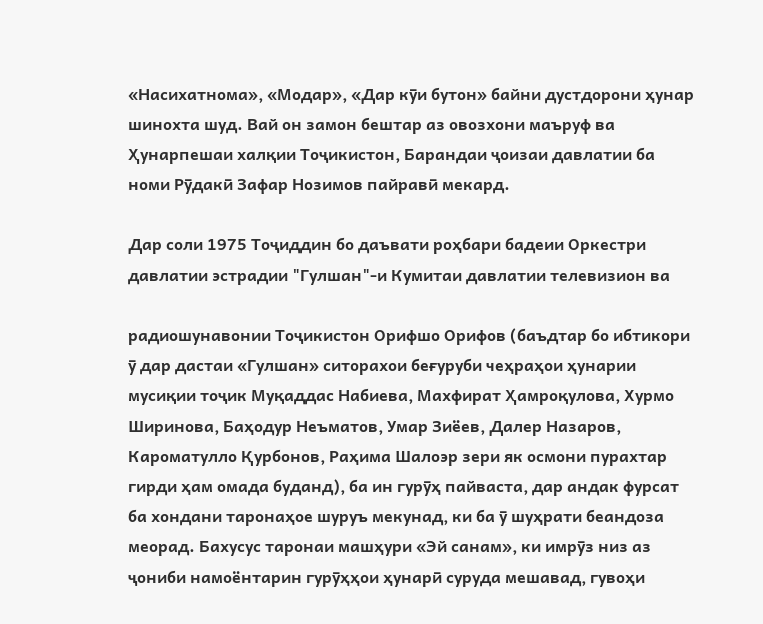«Насихатнома», «Модар», «Дар кӯи бутон» байни дустдорони ҳунар шинохта шуд. Вай он замон бештар аз овозхони маъруф ва Ҳунарпешаи халқии Тоҷикистон, Барандаи ҷоизаи давлатии ба номи Рӯдакӣ Зафар Нозимов пайравӣ мекард.

Дар соли 1975 Тоҷиддин бо даъвати роҳбари бадеии Оркестри давлатии эстрадии "Гулшан"-и Кумитаи давлатии телевизион ва

радиошунавонии Тоҷикистон Орифшо Орифов (баъдтар бо ибтикори ӯ дар дастаи «Гулшан» ситорахои беғуруби чеҳраҳои ҳунарии мусиқии тоҷик Муқаддас Набиева, Махфират Ҳамроқулова, Хурмо Ширинова, Баҳодур Неъматов, Умар Зиёев, Далер Назаров, Кароматулло Қурбонов, Раҳима Шалоэр зери як осмони пурахтар гирди ҳам омада буданд), ба ин гурӯҳ пайваста, дар андак фурсат ба хондани таронаҳое шуруъ мекунад, ки ба ӯ шуҳрати беандоза меорад. Бахусус таронаи машҳури «Эй санам», ки имрӯз низ аз ҷониби намоёнтарин гурӯҳҳои ҳунарӣ суруда мешавад, гувоҳи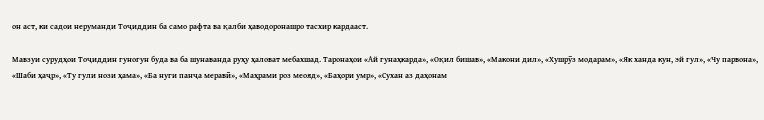он аст, ки садои неруманди Тоҷиддин ба само рафта ва қалби ҳаводоронашро тасхир кардааст.

Мавзуи сурудҳои Тоҷиддин гуногун буда ва ба шунаванда руҳу ҳаловат мебахшад. Таронаҳои «Ай гунаҳкарда», «Оқил бишав», «Макони дил», «Хушрӯз модарам», «Як ханда кун, эй гул», «Чу парвона», «Шаби ҳаҷр», «Ту гули нози ҳама», «Ба нуги панҷа меравӣ», «Маҳрами роз меояд», «Баҳори умр», «Сухан аз даҳонам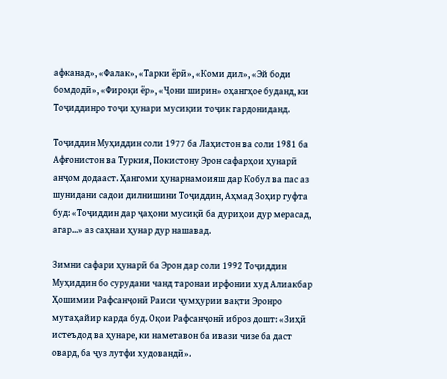афканад», «Фалак», «Тарки ёрӣ», «Коми дил», «Эй боди бомдодӣ», «Фироқи ёр», «Ҷони ширин» оҳангҳое буданд, ки Тоҷиддинро тоҷи ҳунари мусиқии тоҷик гардониданд.

Тоҷиддин Муҳиддин соли 1977 ба Лаҳистон ва соли 1981 ба Афғонистон ва Туркия, Покистону Эрон сафарҳои ҳунарӣ анҷом додааст. Ҳангоми ҳунарнамоияш дар Кобул ва пас аз шунидани садои дилнишини Тоҷиддин, Аҳмад Зоҳир гуфта буд: «Тоҷиддин дар ҷаҳони мусиқӣ ба дуриҳои дур мерасад, агар...» аз саҳнаи ҳунар дур нашавад.

Зимни сафари ҳунарӣ ба Эрон дар соли 1992 Тоҷиддин Муҳиддин бо сурудани чанд таронаи ирфонии худ Алиакбар Ҳошимии Рафсанҷонӣ Раиси ҷумҳурии вақти Эронро мутаҳайир карда буд. Оқои Рафсанҷонӣ иброз дошт: «Зиҳӣ истеъдод ва ҳунаре, ки наметавон ба ивази чизе ба даст овард, ба ҷуз лутфи худовандӣ».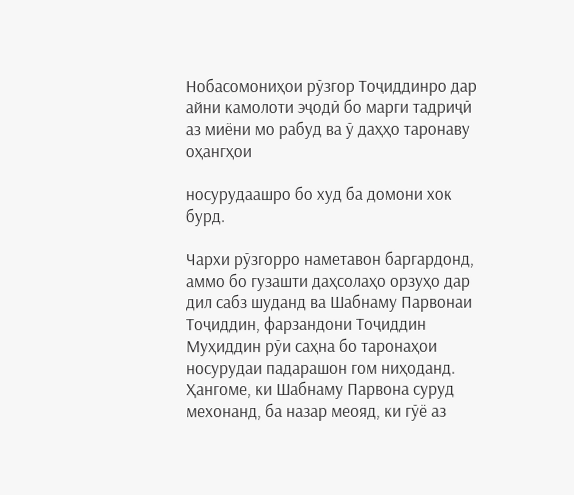Нобасомониҳои рӯзгор Тоҷиддинро дар айни камолоти эҷодӣ бо марги тадриҷӣ аз миёни мо рабуд ва ӯ даҳҳо таронаву оҳангҳои

носурудаашро бо худ ба домони хок бурд.

Чархи рӯзгорро наметавон баргардонд, аммо бо гузашти даҳсолаҳо орзуҳо дар дил сабз шуданд ва Шабнаму Парвонаи Тоҷиддин, фарзандони Тоҷиддин Муҳиддин рӯи саҳна бо таронаҳои носурудаи падарашон гом ниҳоданд. Ҳангоме, ки Шабнаму Парвона суруд мехонанд, ба назар меояд, ки гӯё аз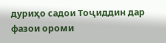дуриҳо садои Тоҷиддин дар фазои ороми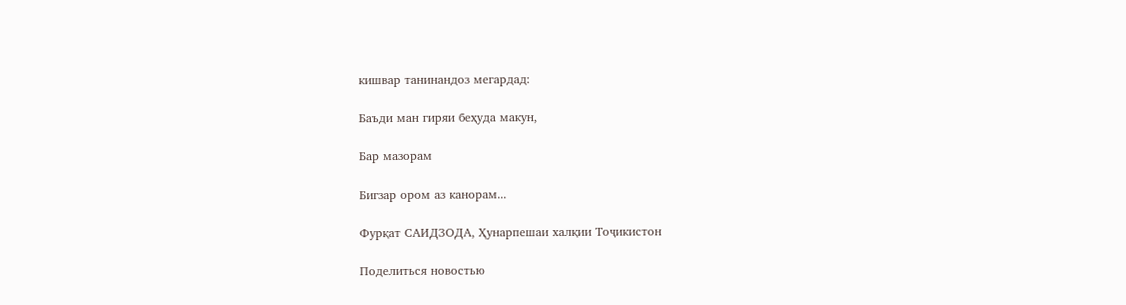кишвар танинандоз мегардад:

Баъди ман гиряи беҳуда макун,

Бар мазорам

Бигзар ором аз канорам...

Фурқат САИДЗОДА, Ҳунарпешаи халқии Тоҷикистон

Поделиться новостью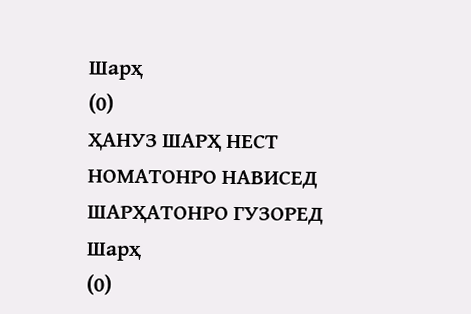Шарҳ
(0)
ҲАНУЗ ШАРҲ НЕСТ
НОМАТОНРО НАВИСЕД
ШАРҲАТОНРО ГУЗОРЕД
Шарҳ
(0)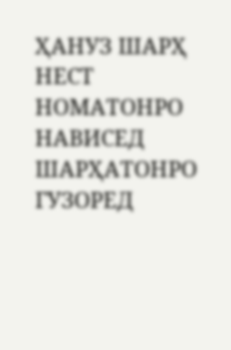ҲАНУЗ ШАРҲ НЕСТ
НОМАТОНРО НАВИСЕД
ШАРҲАТОНРО ГУЗОРЕД